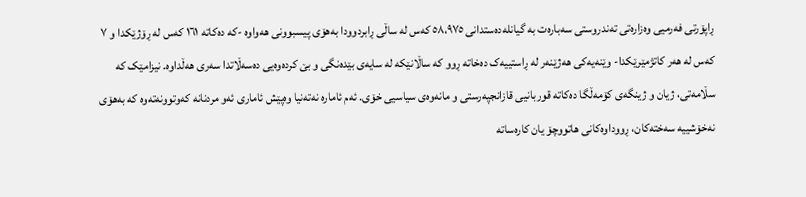ڕاپۆرتی فەرمیی وەزارەتی تەندروستی سەبارەت بە گیانلەدەستدانی ٥٨،٩٧٥ کەس لە ساڵی ڕابردوودا بەهۆی پیسبوونی هەواوە -کە دەکاتە ١٦١ کەس لە ڕۆژێکدا و ٧ کەس لە هەر كاتژمێرێکدا- وێنەیەکی هەژێنەر لە ڕاستییەک دەخاتە ڕوو کە ساڵانێکە لە سایەی بێدەنگی و بێ کردەوەیی دەسەڵاتدا سەری هەڵداوە. نیزامێک کە سڵامەتی، ژیان و ژینگەی کۆمەڵگا دەکاتە قوربانیی قازانجپەرستی و مانەوەی سیاسیی خۆی. ئەم ئامارە نەتەنیا وەپێش ئاماری ئەو مردنانە کەوتوونەتەوە کە بەهۆی نەخۆشییە سەختەکان، ڕووداوەکانی هاتووچۆ یان کارەساتە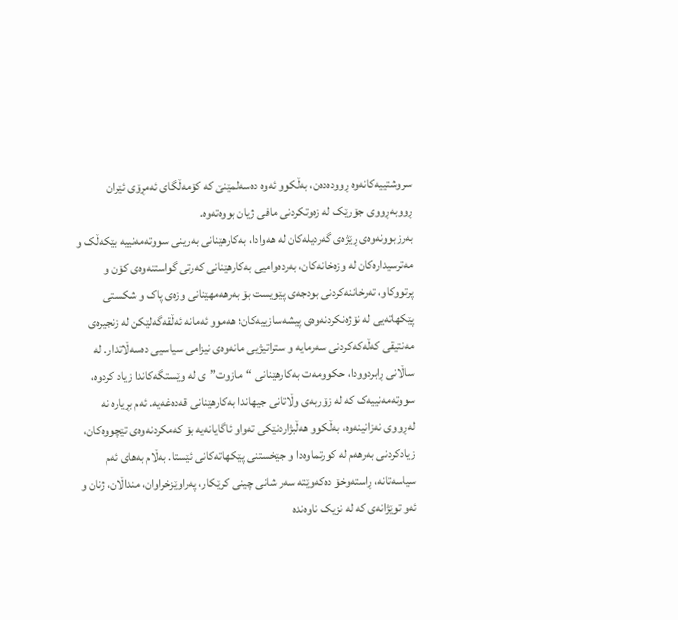سروشتییەکانەوە ڕوودەدەن، بەڵکوو ئەوە دەسەلمێنێ کە کۆمەڵگای ئەمڕۆی ئێران ڕووبەڕووی جۆرێک لە زەوتکردنی مافی ژیان بووەتەوە.
بەرزبوونەوەی ڕێژەی گەردیلەکان لە هەوادا، بەکارهێنانی بەرینی سووتەمەنییە بێکەڵک و مەترسیدارەکان لە وزەخانەکان، بەردەوامیی بەکارهێنانی کەرتی گواستنەوەی کۆن و پرتووکاو، تەرخاننەکردنی بودجەی پێویست بۆ بەرهەمهێنانی وزەی پاک و شکستی پێکهاتەیی لە نۆژەنکردنەوەی پیشەسازییەکان؛ هەموو ئەمانە ئەڵقەگەلێکن لە زنجیرەی مەنتیقی کەڵەکەکردنی سەرمایە و ستراتیژیی مانەوەی نیزامی سیاسیی دەسەڵاتدار. لە ساڵانی ڕابردوودا، حکوومەت بەکارهێنانی “مازوت”ی لە وێستگەکاندا زیاد کردوە، سووتەمەنییەک کە لە زۆربەی وڵاتانی جیهاندا بەکارهێنانی قەدەغەیە. ئەم بڕیارە نە لەڕووی نەزانینەوە، بەڵکوو هەڵبژاردنێکی تەواو ئاگایانەیە بۆ کەمکردنەوەی تێچووەکان، زیادکردنی بەرهەم لە کورتماوەدا و جێخستنی پێکهاتەکانی ئێستا. بەڵام بەهای ئەم سیاسەتانە، ڕاستەوخۆ دەکەوێتە سەر شانی چینی کرێکار، پەراوێزخراوان، منداڵان، ژنان و ئەو توێژانەی کە لە نزیک ناوەندە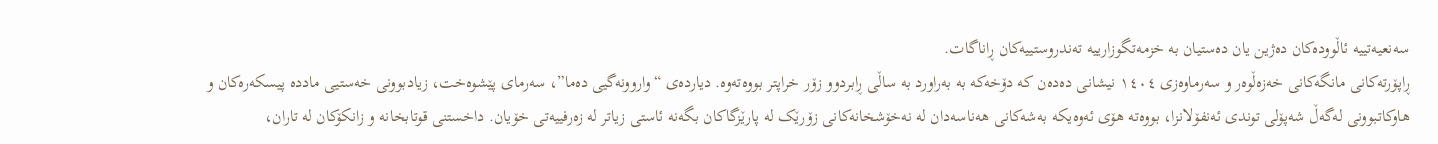سەنعیەتییە ئاڵوودەکان دەژین یان دەستیان بە خزمەتگوزارییە تەندروستییەکان ڕاناگات.
ڕاپۆرتەکانی مانگەکانی خەزەڵوەر و سەرماوەزی ١٤٠٤ نیشانی دەدەن کە دۆخەکە بە بەراورد بە ساڵی ڕابردوو زۆر خراپتر بووەتەوە. دیاردەی “واروونەگیی دەما”، سەرمای پێشوەخت، زیادبوونی خەستیی ماددە پیسکەرەکان و هاوکاتبوونی لەگەڵ شەپۆلی توندی ئەنفۆلانزا، بووەتە هۆی ئەوەیکە بەشەکانی هەناسەدان لە نەخۆشخانەکانی زۆرێک لە پارێزگاکان بگەنە ئاستی زیاتر لە زەرفییەتی خۆیان. داخستنی قوتابخانە و زانکۆکان لە تاران،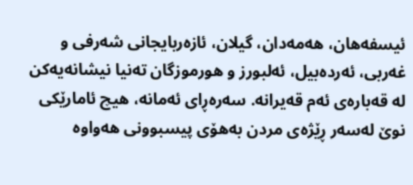ئیسفەهان، هەمەدان، گیلان، ئازەربایجانی شەرفی و غەربی، ئەردەبیل، ئەلبورز و هورموزگان تەنیا نیشانەیەکن لە قەبارەی ئەم قەیرانە. سەرەڕای ئەمانە، هیچ ئامارێکی نوێ لەسەر ڕێژەی مردن بەهۆی پیسبوونی هەواوە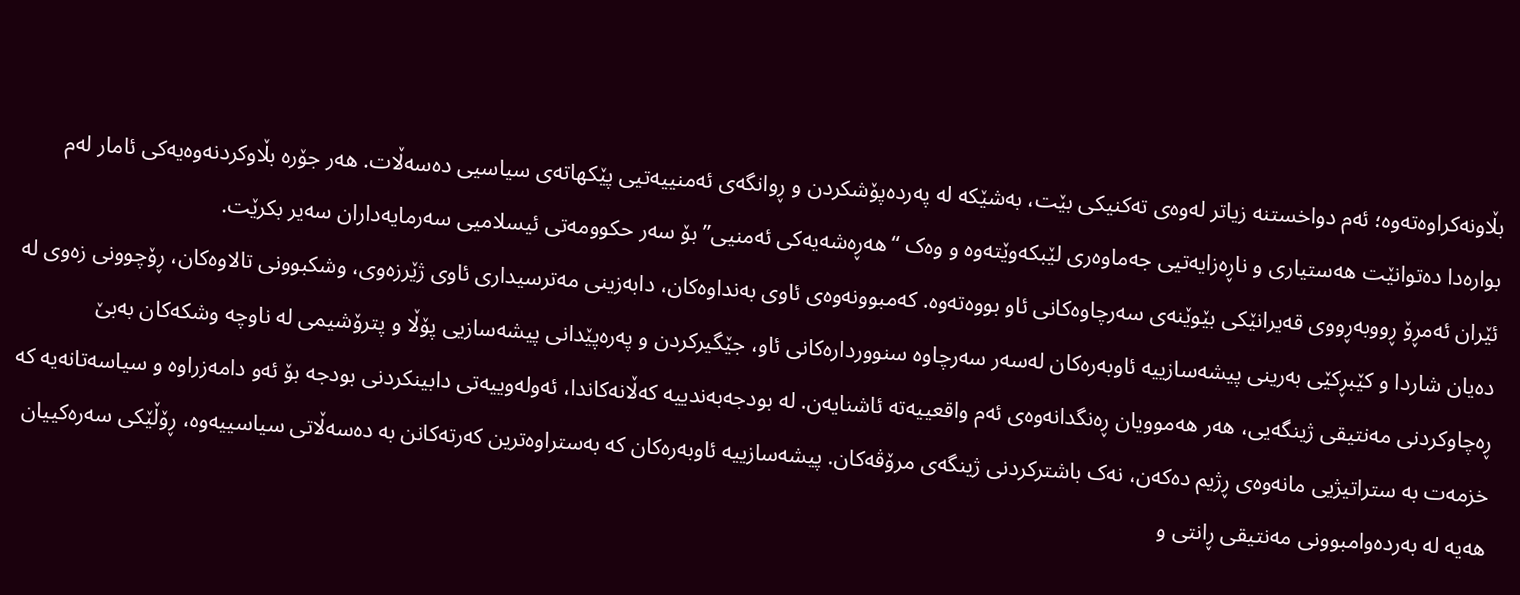بڵاونەکراوەتەوە؛ ئەم دواخستنە زیاتر لەوەی تەکنیکی بێت، بەشێکە لە پەردەپۆشکردن و ڕوانگەی ئەمنییەتیی پێکهاتەی سیاسیی دەسەڵات. هەر جۆرە بڵاوکردنەوەیەکی ئامار لەم بوارەدا دەتوانێت هەستیاری و ناڕەزایەتیی جەماوەری لێبکەوێتەوە و وەک “هەڕەشەیەکی ئەمنیی” بۆ سەر حکوومەتی ئیسلامیی سەرمایەداران سەیر بکرێت.
ئێران ئەمڕۆ ڕووبەڕووی قەیرانێکی بێوێنەی سەرچاوەکانی ئاو بووەتەوە. کەمبوونەوەی ئاوی بەنداوەکان، دابەزینی مەترسیداری ئاوی ژێرزەوی، وشکبوونی تالاوەکان، ڕۆچوونی زەوی لە دەیان شاردا و کێبڕکێی بەرینی پیشەسازییە ئاوبەرەکان لەسەر سەرچاوە سنووردارەکانی ئاو، جێگیرکردن و پەرەپێدانی پیشەسازیی پۆڵا و پترۆشیمی لە ناوچە وشکەکان بەبێ ڕەچاوکردنی مەنتیقی ژینگەیی، هەر هەموویان ڕەنگدانەوەی ئەم واقعییەتە ئاشنایەن. لە بودجەبەندییە کەڵانەکاندا، ئەولەوییەتی دابینکردنی بودجە بۆ ئەو دامەزراوە و سیاسەتانەیە کە خزمەت بە ستراتیژیی مانەوەی ڕژیم دەکەن، نەک باشترکردنی ژینگەی مرۆڤەکان. پیشەسازییە ئاوبەرەکان کە بەستراوەترین کەرتەکانن بە دەسەڵاتی سیاسییەوە، ڕۆڵێکی سەرەکییان هەیە لە بەردەوامبوونی مەنتیقی ڕانتی و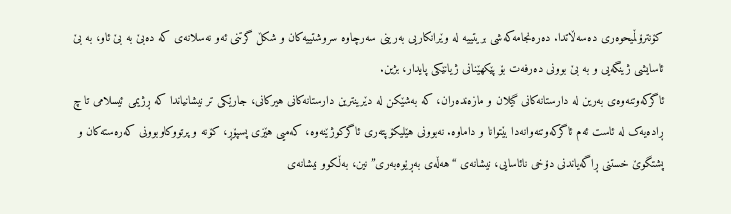کۆنترۆڵمیحوەری دەسەڵاتدا. دەرەنجامەکەشی بریتییە لە وێرانکاریی بەرینی سەرچاوە سروشتییەکان و شکڵ گرتنی ئەو نەسلانەی کە دەبێ بە بێ ئاو، بە بێ ئاسایشی ژینگەیی و بە بێ بوونی دەرفەت بۆ پێکهێنانی ژیانێکی پایدار، بژین.
ئاگرکەوتنەوەی بەرین لە دارستانەکانی گیلان و مازەندەران، کە بەشێکن لە دێرینترین دارستانەکانی هیرکانی، جارێکی تر نیشانیاندا کە ڕژیمی ئیسلامی تا چ ڕادەیەک لە ئاست ئەم ئاگرکەوتنەوانەدا بێتوانا و داماوە. نەبوونی هێلیکۆپتەری ئاگرکوژێنەوە، کەمیی هێزی پسپۆڕ، کۆنە و پرتووکاوبوونی کەرەستەکان و پشتگوێ خستنی ڕاگەیاندنی دۆخی نائاسایی، نیشانەی “هەڵەی بەڕێوەبەری” نین، بەڵکوو نیشانەی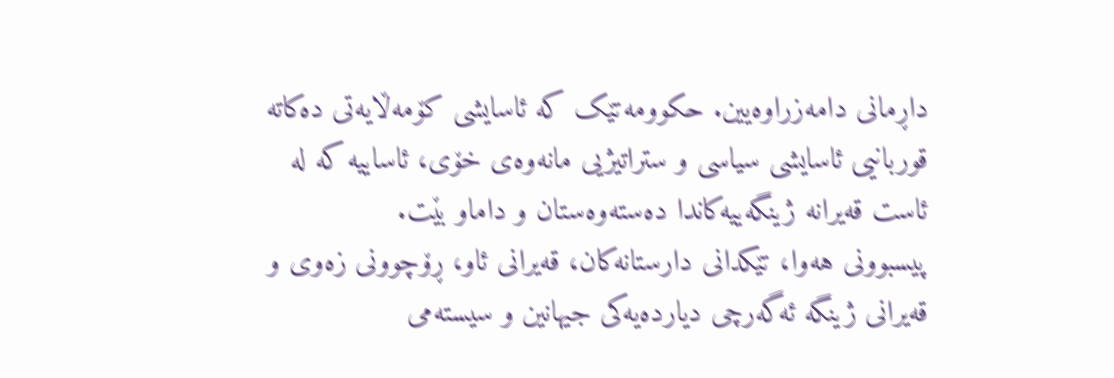داڕمانی دامەزراوەیین. حکوومەتێک کە ئاسایشی کۆمەڵایەتی دەکاتە قوربانیی ئاسایشی سیاسی و ستراتیژیی مانەوەی خۆی، ئاساییە کە لە ئاست قەیرانە ژینگەییەکاندا دەستەوەستان و داماو بێت.
پیسبوونی هەوا، تێکدانی دارستانەکان، قەیرانی ئاو، ڕۆچوونی زەوی و قەیرانی ژینگە ئەگەرچی دیاردەیەکی جیهانین و سیستەمی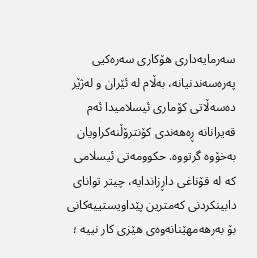سەرمایەداری هۆکاری سەرەکیی پەرەسەندنیانە، بەڵام لە ئێران و لەژێر دەسەڵاتی کۆماری ئیسلامیدا ئەم قەیرانانە ڕەهەندی کۆنترۆڵنەکراویان بەخۆوە گرتووە. حکوومەتی ئیسلامی کە لە قۆناغی داڕزاندایە، چیتر توانای دابینکردنی کەمترین پێداویستییەکانی بۆ بەرهەمهێنانەوەی هێزی کار نییە ؛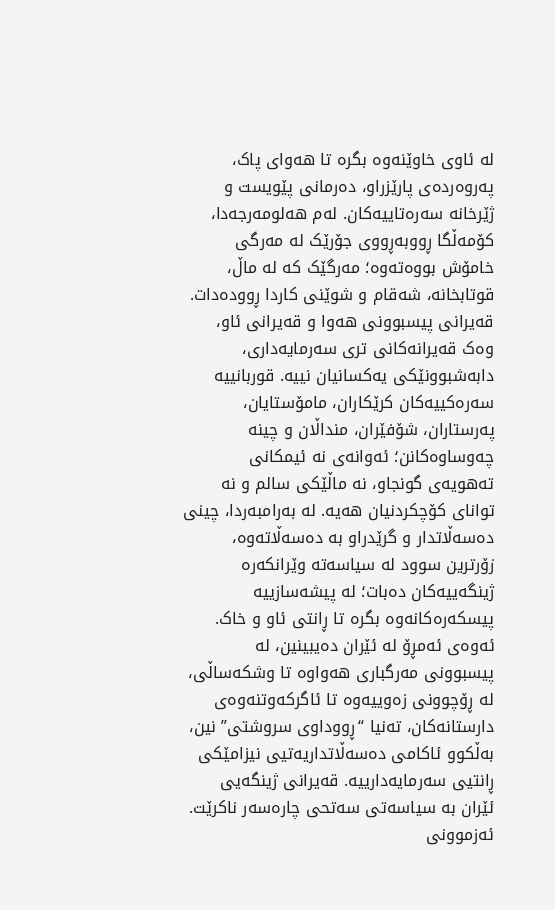لە ئاوی خاوێنەوە بگرە تا هەوای پاک، پەروەردەی پارێزراو، دەرمانی پێویست و ژێرخانە سەرەتاییەکان. لەم هەلومەرجەدا، کۆمەڵگا ڕووبەڕووی جۆرێک لە مەرگی خامۆش بووەتەوە؛ مەرگێک کە لە ماڵ، قوتابخانە، شەقام و شوێنی کاردا ڕوودەدات. قەیرانی پیسبوونی هەوا و قەیرانی ئاو، وەک قەیرانەکانی تری سەرمایەداری، دابەشبوونێکی یەکسانیان نییە. قوربانییە سەرەکییەکان کرێکاران، مامۆستایان، پەرستاران، شۆفێران، منداڵان و چینە چەوساوەکانن؛ ئەوانەی نە ئیمکانی تەهویەی گونجاو، نە ماڵێکی سالم و نە توانای کۆچکردنیان هەیە. لە بەرامبەردا، چینی دەسەڵاتدار و گرێدراو بە دەسەڵاتەوە، زۆرترین سوود لە سیاسەتە وێرانکەرە ژینگەییەکان دەبات؛ لە پیشەسازییە پیسکەرەکانەوە بگرە تا ڕانتی ئاو و خاک.
ئەوەی ئەمڕۆ لە ئێران دەیبینین، لە پیسبوونی مەرگباری هەواوە تا وشکەساڵی، لە ڕۆچوونی زەوییەوە تا ئاگرکەوتنەوەی دارستانەکان، تەنیا “ڕووداوی سروشتی” نین، بەڵکوو ئاکامی دەسەڵاتداریەتیی نیزامێکی ڕانتیی سەرمایەدارییە. قەیرانی ژینگەیی ئێران بە سیاسەتی سەتحی چارەسەر ناکرێت. ئەزموونی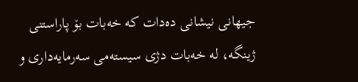جیهانی نیشانی دەدات کە خەبات بۆ پاراستنی ژینگە، لە خەبات دژی سیستەمی سەرمایەداری و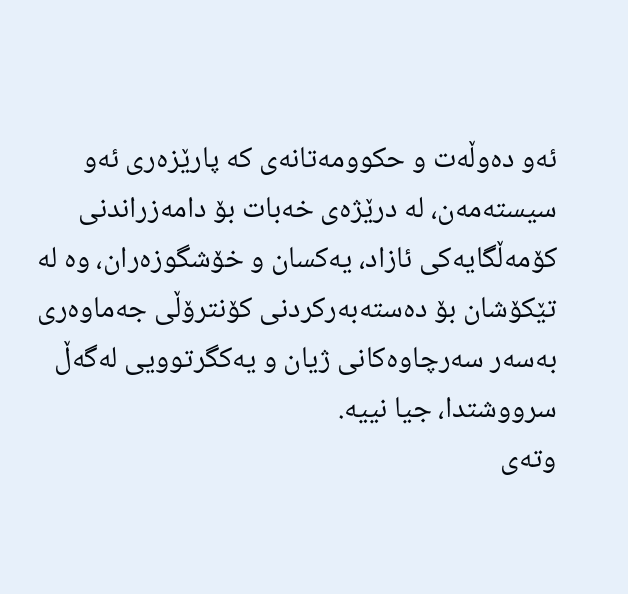ئەو دەوڵەت و حکوومەتانەی کە پارێزەری ئەو سیستەمەن، لە درێژەی خەبات بۆ دامەزراندنی کۆمەڵگایەکی ئازاد، یەکسان و خۆشگوزەران، وە لە تێکۆشان بۆ دەستەبەرکردنی کۆنترۆڵی جەماوەری بەسەر سەرچاوەکانی ژیان و یەکگرتوویی لەگەڵ سرووشتدا، جیا نییە.
وتەی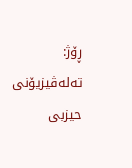ڕۆژ: تەلەڤیزیۆنی حیزبی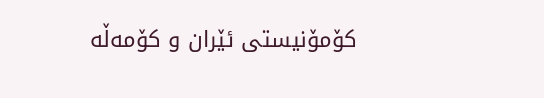کۆمۆنیستی ئێران و کۆمەڵە